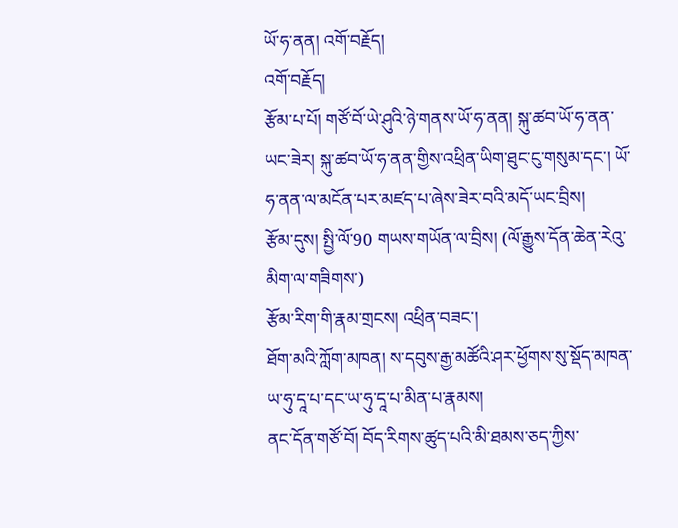ཡོ་ཧ་ནན། འགོ་བརྗོད།
འགོ་བརྗོད།
རྩོམ་པ་པོ། གཙོ་བོ་ཡེ་ཤུའི་ཉེ་གནས་ཡོ་ཧ་ནན། སྐུ་ཚབ་ཡོ་ཧ་ནན་ཡང་ཟེར། སྐུ་ཚབ་ཡོ་ཧ་ནན་གྱིས་འཕྲིན་ཡིག་ཐུང་ངུ་གསུམ་དང་། ཡོ་ཧ་ནན་ལ་མངོན་པར་མཛད་པ་ཞེས་ཟེར་བའི་མདོ་ཡང་བྲིས།
རྩོམ་དུས། སྤྱི་ལོ་90 གཡས་གཡོན་ལ་བྲིས། (ལོ་རྒྱུས་དོན་ཆེན་རེའུ་མིག་ལ་གཟིགས་)
རྩོམ་རིག་གི་རྣམ་གྲངས། འཕྲིན་བཟང་།
ཐོག་མའི་ཀློག་མཁན། ས་དབུས་རྒྱ་མཚོའི་ཤར་ཕྱོགས་སུ་སྡོད་མཁན་ཡ་ཧུ་དཱ་པ་དང་ཡ་ཧུ་དཱ་པ་མིན་པ་རྣམས།
ནང་དོན་གཙོ་བོ། བོད་རིགས་ཚུད་པའི་མི་ཐམས་ཅད་ཀྱིས་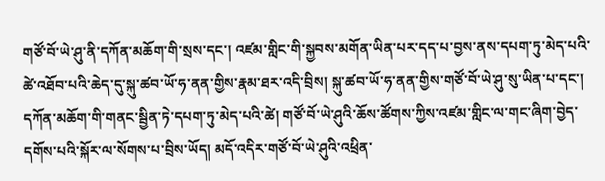གཙོ་བོ་ཡེ་ཤུ་ནི་དཀོན་མཆོག་གི་སྲས་དང་། འཛམ་གླིང་གི་སྐྱབས་མགོན་ཡིན་པར་དད་པ་བྱས་ནས་དཔག་ཏུ་མེད་པའི་ཚེ་འཐོབ་པའི་ཆེད་དུ་སྐུ་ཚབ་ཡོ་ཧ་ནན་གྱིས་རྣམ་ཐར་འདི་བྲིས། སྐུ་ཚབ་ཡོ་ཧ་ནན་གྱིས་གཙོ་བོ་ཡེ་ཤུ་སུ་ཡིན་པ་དང་། དཀོན་མཆོག་གི་གནང་སྦྱིན་ཏེ་དཔག་ཏུ་མེད་པའི་ཚེ། གཙོ་བོ་ཡེ་ཤུའི་ཆོས་ཚོགས་ཀྱིས་འཛམ་གླིང་ལ་གང་ཞིག་བྱེད་དགོས་པའི་སྐོར་ལ་སོགས་པ་བྲིས་ཡོད། མདོ་འདིར་གཙོ་བོ་ཡེ་ཤུའི་འཕྲིན་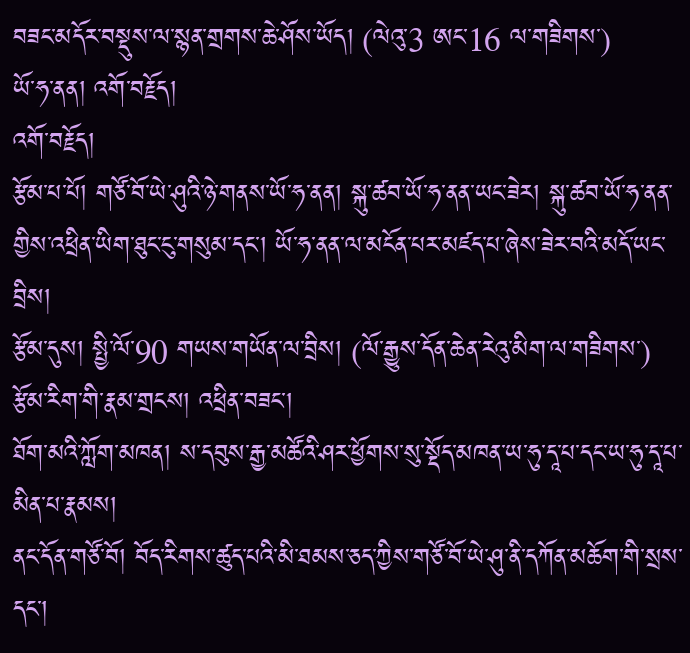བཟང་མདོར་བསྡུས་ལ་སྙན་གྲགས་ཆེ་ཤོས་ཡོད། (ལེའུ་3 ཨང་16 ལ་གཟིགས་)
ཡོ་ཧ་ནན། འགོ་བརྗོད།
འགོ་བརྗོད།
རྩོམ་པ་པོ། གཙོ་བོ་ཡེ་ཤུའི་ཉེ་གནས་ཡོ་ཧ་ནན། སྐུ་ཚབ་ཡོ་ཧ་ནན་ཡང་ཟེར། སྐུ་ཚབ་ཡོ་ཧ་ནན་གྱིས་འཕྲིན་ཡིག་ཐུང་ངུ་གསུམ་དང་། ཡོ་ཧ་ནན་ལ་མངོན་པར་མཛད་པ་ཞེས་ཟེར་བའི་མདོ་ཡང་བྲིས།
རྩོམ་དུས། སྤྱི་ལོ་90 གཡས་གཡོན་ལ་བྲིས། (ལོ་རྒྱུས་དོན་ཆེན་རེའུ་མིག་ལ་གཟིགས་)
རྩོམ་རིག་གི་རྣམ་གྲངས། འཕྲིན་བཟང་།
ཐོག་མའི་ཀློག་མཁན། ས་དབུས་རྒྱ་མཚོའི་ཤར་ཕྱོགས་སུ་སྡོད་མཁན་ཡ་ཧུ་དཱ་པ་དང་ཡ་ཧུ་དཱ་པ་མིན་པ་རྣམས།
ནང་དོན་གཙོ་བོ། བོད་རིགས་ཚུད་པའི་མི་ཐམས་ཅད་ཀྱིས་གཙོ་བོ་ཡེ་ཤུ་ནི་དཀོན་མཆོག་གི་སྲས་དང་།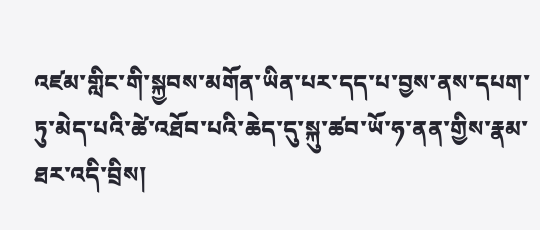འཛམ་གླིང་གི་སྐྱབས་མགོན་ཡིན་པར་དད་པ་བྱས་ནས་དཔག་ཏུ་མེད་པའི་ཚེ་འཐོབ་པའི་ཆེད་དུ་སྐུ་ཚབ་ཡོ་ཧ་ནན་གྱིས་རྣམ་ཐར་འདི་བྲིས།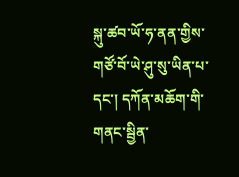སྐུ་ཚབ་ཡོ་ཧ་ནན་གྱིས་གཙོ་བོ་ཡེ་ཤུ་སུ་ཡིན་པ་དང་། དཀོན་མཆོག་གི་གནང་སྦྱིན་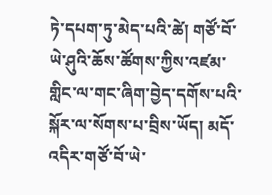ཏེ་དཔག་ཏུ་མེད་པའི་ཚེ། གཙོ་བོ་ཡེ་ཤུའི་ཆོས་ཚོགས་ཀྱིས་འཛམ་གླིང་ལ་གང་ཞིག་བྱེད་དགོས་པའི་སྐོར་ལ་སོགས་པ་བྲིས་ཡོད། མདོ་འདིར་གཙོ་བོ་ཡེ་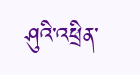ཤུའི་འཕྲིན་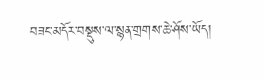བཟང་མདོར་བསྡུས་ལ་སྙན་གྲགས་ཆེ་ཤོས་ཡོད།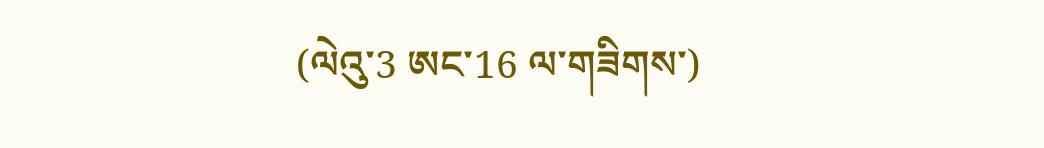(ལེའུ་3 ཨང་16 ལ་གཟིགས་)